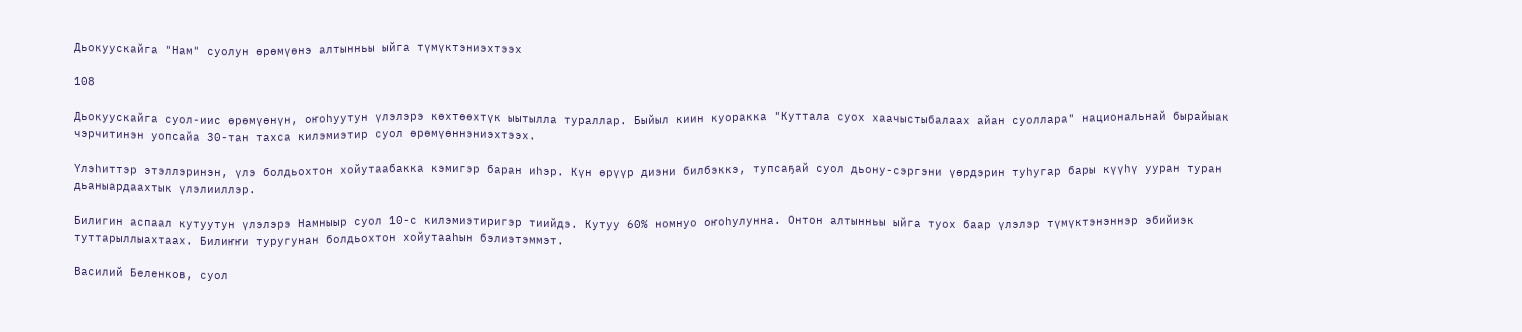Дьокуускайга "Нам" суолун өрөмүөнэ алтынньы ыйга түмүктэниэхтээх

108

Дьокуускайга суол-иис өрөмүөнүн, оҥоһуутун үлэлэрэ көхтөөхтүк ыытылла тураллар. Быйыл киин куоракка "Куттала суох хаачыстыбалаах айан суоллара" национальнай бырайыак чэрчитинэн уопсайа 30-тан тахса килэмиэтир суол өрөмүөннэниэхтээх.

Үлэһиттэр этэллэринэн, үлэ болдьохтон хойутаабакка кэмигэр баран иһэр. Күн өрүүр диэни билбэккэ, тупсаҕай суол дьону-сэргэни үөрдэрин туһугар бары күүһү ууран туран дьаныардаахтык үлэлииллэр.

Билигин аспаал кутуутун үлэлэрэ Намныыр суол 10-с килэмиэтиригэр тиийдэ. Кутуу 60% номнуо оҥоһулунна. Онтон алтынньы ыйга туох баар үлэлэр түмүктэнэннэр эбийиэк туттарыллыахтаах. Билиҥҥи туругунан болдьохтон хойутааһын бэлиэтэммэт.

Василий Беленков, суол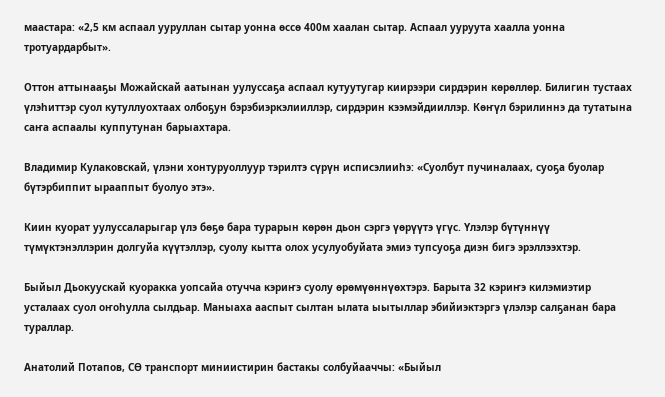маастара: «2,5 км аспаал ууруллан сытар уонна өссө 400м хаалан сытар. Аспаал ууруута хаалла уонна тротуардарбыт».

Оттон аттынааҕы Можайскай аатынан уулуссаҕа аспаал кутуутугар киирээри сирдэрин көрөллөр. Билигин тустаах үлэһиттэр суол кутуллуохтаах олбоҕун бэрэбиэркэлииллэр, сирдэрин кээмэйдииллэр. Көҥүл бэрилиннэ да тутатына саҥа аспаалы куппутунан барыахтара.

Владимир Кулаковскай, үлэни хонтуруоллуур тэрилтэ сүрүн исписэлииһэ: «Суолбут пучиналаах, суоҕа буолар бүтэрбиппит ырааппыт буолуо этэ».

Киин куорат уулуссаларыгар үлэ бөҕө бара турарын көрөн дьон сэргэ үөрүүтэ үгүс. Үлэлэр бүтүннүү түмүктэнэллэрин долгуйа күүтэллэр, суолу кытта олох усулуобуйата эмиэ тупсуоҕа диэн бигэ эрэллээхтэр.

Быйыл Дьокуускай куоракка уопсайа отучча кэриҥэ суолу өрөмүөннүөхтэрэ. Барыта 32 кэриҥэ килэмиэтир усталаах суол оҥоһулла сылдьар. Маныаха ааспыт сылтан ылата ыытыллар эбийиэктэргэ үлэлэр салҕанан бара тураллар.

Анатолий Потапов, СӨ транспорт миниистирин бастакы солбуйааччы: «Быйыл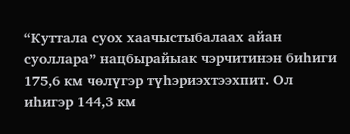“Куттала суох хаачыстыбалаах айан суоллара” нацбырайыак чэрчитинэн биһиги 175,6 км чөлүгэр түһэриэхтээхпит. Ол иһигэр 144,3 км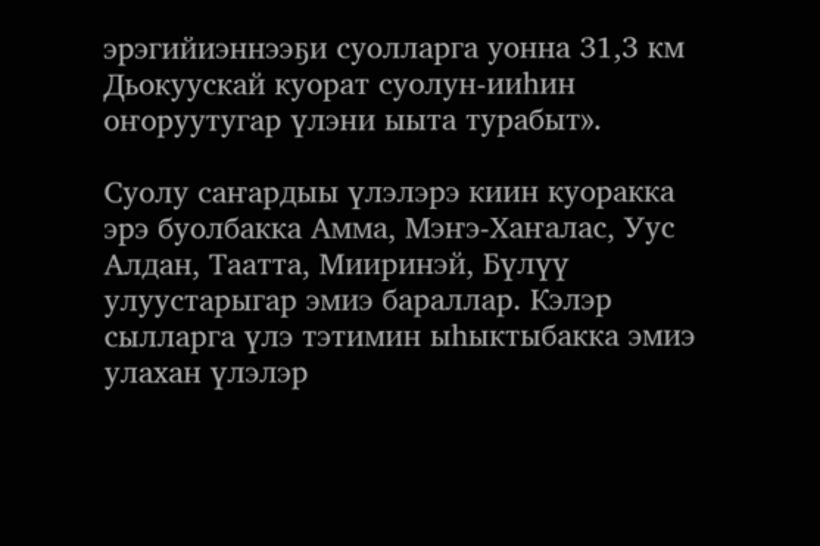эрэгийиэннээҕи суолларга уонна 31,3 км Дьокуускай куорат суолун-ииһин оҥоруутугар үлэни ыыта турабыт».

Суолу саҥардыы үлэлэрэ киин куоракка эрэ буолбакка Амма, Мэҥэ-Хаҥалас, Уус Алдан, Таатта, Мииринэй, Бүлүү улуустарыгар эмиэ бараллар. Кэлэр сылларга үлэ тэтимин ыһыктыбакка эмиэ улахан үлэлэр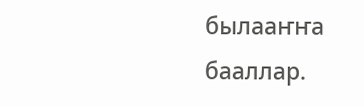былааҥҥа бааллар.